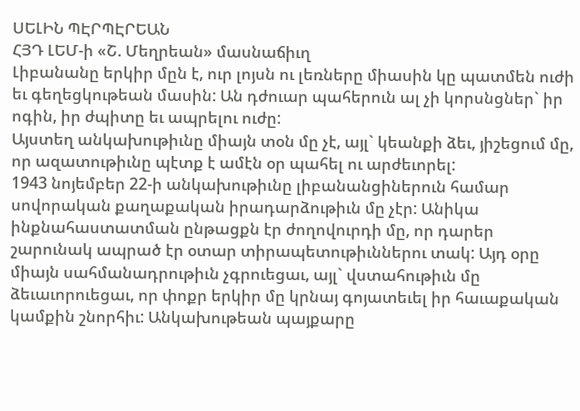ՍԵԼԻՆ ՊԷՐՊԷՐԵԱՆ
ՀՅԴ ԼԵՄ-ի «Շ. Մեղրեան» մասնաճիւղ
Լիբանանը երկիր մըն է, ուր լոյսն ու լեռները միասին կը պատմեն ուժի եւ գեղեցկութեան մասին: Ան դժուար պահերուն ալ չի կորսնցներ` իր ոգին, իր ժպիտը եւ ապրելու ուժը:
Այստեղ անկախութիւնը միայն տօն մը չէ, այլ` կեանքի ձեւ, յիշեցում մը, որ ազատութիւնը պէտք է ամէն օր պահել ու արժեւորել:
1943 նոյեմբեր 22-ի անկախութիւնը լիբանանցիներուն համար սովորական քաղաքական իրադարձութիւն մը չէր: Անիկա ինքնահաստատման ընթացքն էր ժողովուրդի մը, որ դարեր շարունակ ապրած էր օտար տիրապետութիւններու տակ: Այդ օրը միայն սահմանադրութիւն չգրուեցաւ, այլ` վստահութիւն մը ձեւաւորուեցաւ, որ փոքր երկիր մը կրնայ գոյատեւել իր հաւաքական կամքին շնորհիւ: Անկախութեան պայքարը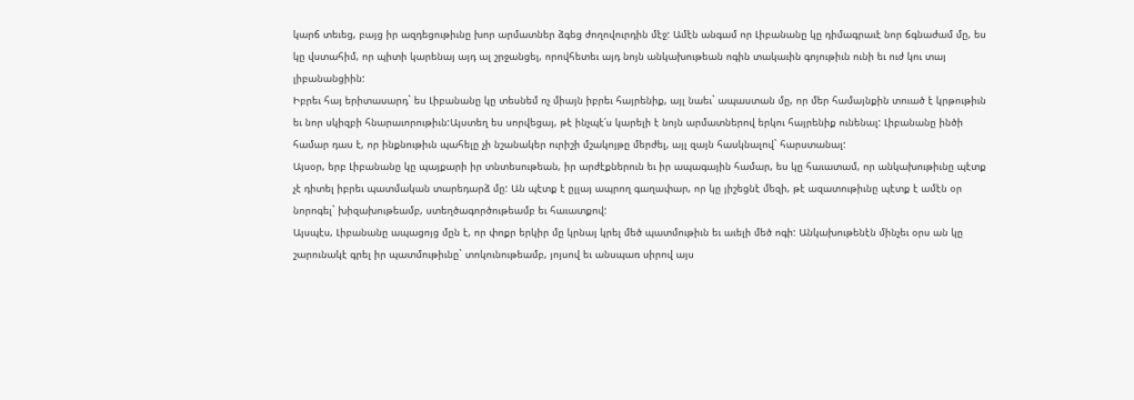կարճ տեւեց, բայց իր ազդեցութիւնը խոր արմատներ ձգեց ժողովուրդին մէջ: Ամէն անգամ որ Լիբանանը կը դիմագրաւէ նոր ճգնաժամ մը, ես կը վստահիմ, որ պիտի կարենայ այդ ալ շրջանցել, որովհետեւ այդ նոյն անկախութեան ոգին տակաւին գոյութիւն ունի եւ ուժ կու տայ լիբանանցիին:
Իբրեւ հայ երիտասարդ` ես Լիբանանը կը տեսնեմ ոչ միայն իբրեւ հայրենիք, այլ նաեւ` ապաստան մը, որ մեր համայնքին տուած է կրթութիւն եւ նոր սկիզբի հնարաւորութիւն:Այստեղ ես սորվեցայ, թէ ինչպէ՛ս կարելի է նոյն արմատներով երկու հայրենիք ունենալ: Լիբանանը ինծի համար դաս է, որ ինքնութիւն պահելը չի նշանակեր ուրիշի մշակոյթը մերժել, այլ զայն հասկնալով` հարստանալ:
Այսօր, երբ Լիբանանը կը պայքարի իր տնտեսութեան, իր արժէքներուն եւ իր ապագային համար, ես կը հաւատամ, որ անկախութիւնը պէտք չէ դիտել իբրեւ պատմական տարեդարձ մը: Ան պէտք է ըլլայ ապրող գաղափար, որ կը յիշեցնէ մեզի, թէ ազատութիւնը պէտք է ամէն օր նորոգել` խիզախութեամբ, ստեղծագործութեամբ եւ հաւատքով:
Այսպէս, Լիբանանը ապացոյց մըն է, որ փոքր երկիր մը կրնայ կրել մեծ պատմութիւն եւ աւելի մեծ ոգի: Անկախութենէն մինչեւ օրս ան կը շարունակէ գրել իր պատմութիւնը` տոկունութեամբ, յոյսով եւ անսպառ սիրով այս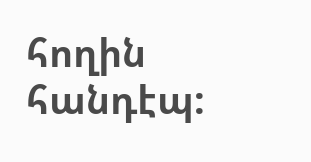հողին հանդէպ: